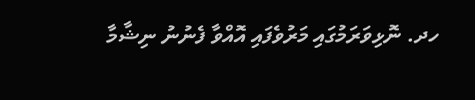ހދ. ނޮޅިވަރަމުގައި މަރުވެފައި އޮއްވާ ފެނުނު ނިޝާމާ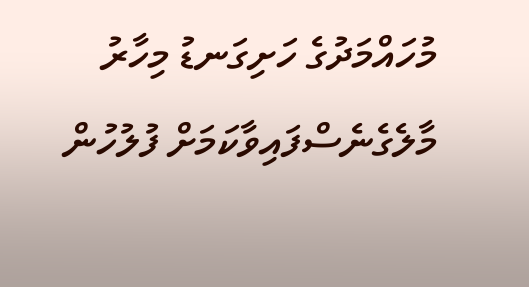މުހައްމަދުގެ ހަށިގަނޑު މިހާރު މާލެގެނެސްފައިވާކަމަށް ފުލުހުން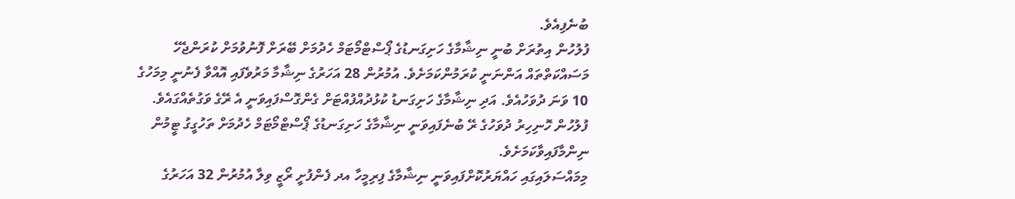ބުނެފިއެވެ.
ފުލުހުން އިތުރަށް ބުނީ ނިޝާމާގެ ހަށިގަނޑުގެ ޕޯސްޓްމޯޓަމް ހެދުމަށް ބޭރަށް ފޮނުވުމަށް ކުރަންޖެހޭ މަސައްކަތްތައް އަންނަނީ ކުރަމުންކަމަށެވެ. އުމުރުން 28 އަހަރުގެ ނިޝާމާ މަރުވެފައި އޮއްވާ ފެނުނީ މިމަހުގެ 10 ވަނަ ދުވަހުއެވެ. އަދި ނިޝާމާގެ ހަށިގަނޑު ކުޅުދުއްފުއްޓަށް ގެންގޮސްފައިވަނީ އެ ރޭގެ ވަގުތެއްގައެވެ. ފުލުހުން ހޮނިހިރު ދުވަހުގެ ރޭ ބުނެފައިވަނީ ނިޝާމާގެ ހަށިގަނޑުގެ ޕޯސްޓްމޯޓަމް ހެދުމަށް ތަހުގީގު ޓީމުން ނިންމާފައިވާކަމަށެވެ.
މިމައްސަލައިގައި ހައްޔަރުކޮށްފައިވަނީ ނިޝާމާގެ ފިރިމީހާ އދ ފެންފުށީ ރޯޒީ ވިލާ އުމުރުން 32 އަހަރުގެ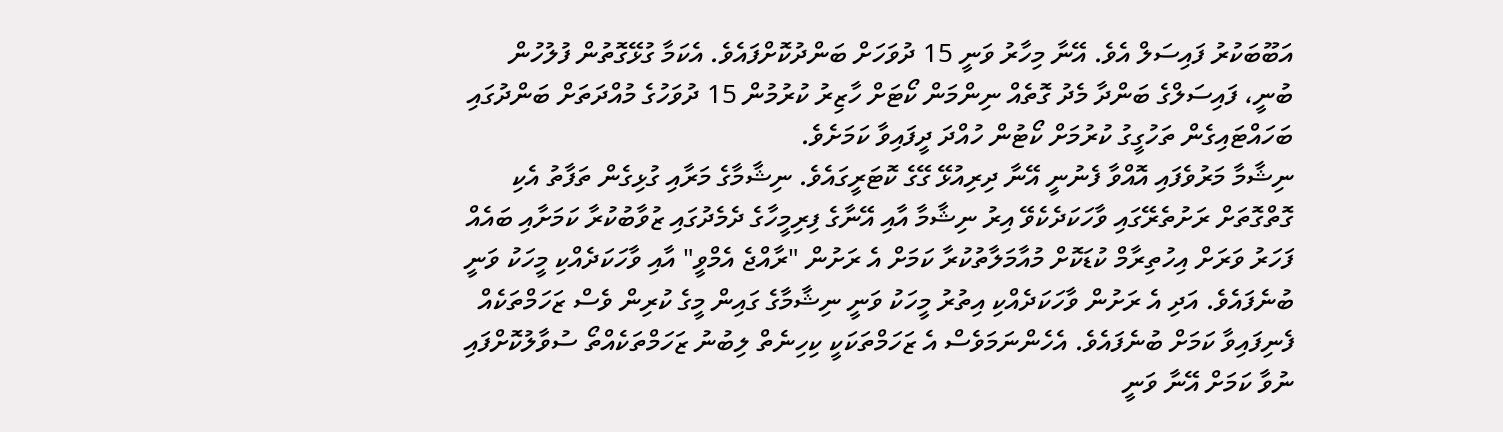އަބޫބަކުރު ފައިސަލް އެވެ. އޭނާ މިހާރު ވަނީ 15 ދުވަހަށް ބަންދުކޮށްފައެވެ. އެކަމާ ގުޅޭގޮތުން ފުލުހުން ބުނީ، ފައިސަލްގެ ބަންދާ މެދު ގޮތެއް ނިންމަން ކޯޓަށް ހާޒިރު ކުރުމުން 15 ދުވަހުގެ މުއްދަތަށް ބަންދުގައި ބަހައްޓައިގެން ތަހުގީގު ކުރުމަށް ކޯޓުން ހުއްދަ ދީފައިވާ ކަމަށެވެ.
ނިޝާމާ މަރުވެފައި އޮއްވާ ފެނުނީ އޭނާ ދިރިއުޅޭ ގޭގެ ކޮޓަރީގައެވެ. ނިޝާމާގެ މަރާއި ގުޅިގެން ތަފާތު އެކި ގޮތްގޮތަށް ރަށުތެރޭގައި ވާހަކަދެކެވޭ އިރު ނިޝާމާ އާއި އޭނާގެ ފިރިމީހާގެ ދެމެދުގައި ޒުވާބުކުރާ ކަމަށާއި ބައެއް ފަހަރު ވަރަށް އިހުތިރާމް ކުޑަކޮށް މުއާމަލާތުކުރާ ކަމަށް އެ ރަށުން "ރާއްޖެ އެމްވީ" އާއި ވާހަކަދެއްކި މީހަކު ވަނީ ބުނެފައެވެ. އަދި އެ ރަށުން ވާހަކަދެއްކި އިތުރު މީހަކު ވަނީ ނިޝާމާގެ ގައިން މީގެ ކުރިން ވެސް ޒަހަމްތަކެއް ފެނިފައިވާ ކަމަށް ބުނެފައެވެ. އެހެންނަމަވެސް އެ ޒަހަމްތަކަކީ ކިހިނެތް ލިބުނު ޒަހަމްތަކެއްތޯ ސުވާލުކޮށްފައި ނުވާ ކަމަށް އޭނާ ވަނީ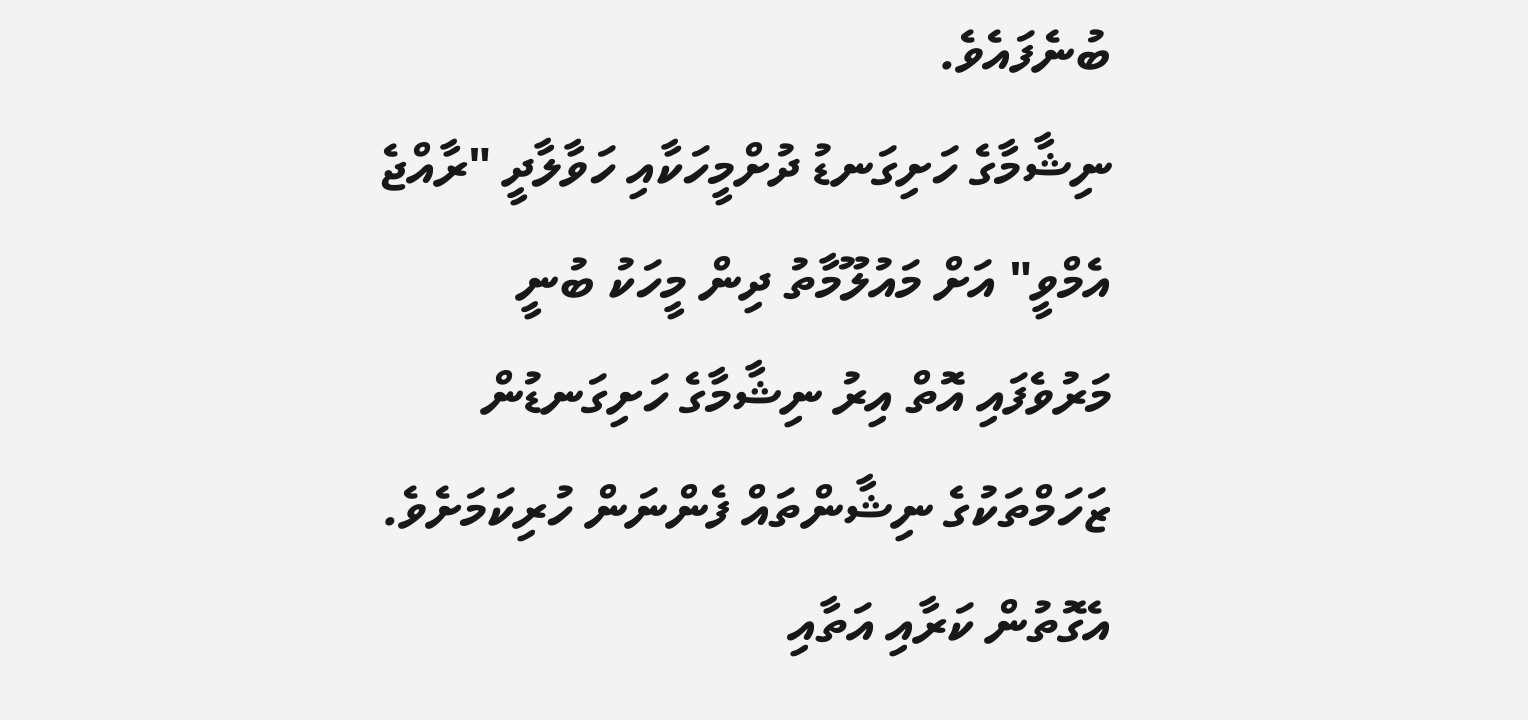ބުނެފައެވެ.
ނިޝާމާގެ ހަށިގަނޑު ދުށްމީހަކާއި ހަވާލާދީ "ރާއްޖެ އެމްވީ" އަށް މައުލޫމާތު ދިން މީހަކު ބުނީ މަރުވެފައި އޮތް އިރު ނިޝާމާގެ ހަށިގަނޑުން ޒަހަމްތަކުގެ ނިޝާންތައް ފެންނަން ހުރިކަމަށެވެ. އެގޮތުން ކަރާއި އަތާއި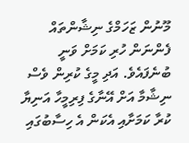މޫނުން ޒަހަމްގެ ނިޝާންތައް ފެންނަން ހުރި ކަމަށް ވަނީ ބުނެފައެވެ. އަދި މީގެ ކުރިން ވެސް ނިޝާމާ އަށް އޭނާގެ ފިރިމީހާ އަނިޔާ ކުރާ ކަމަށާއި އެކަން އެ ހިސާބުގައި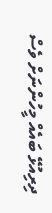ދިރިއުޅޭ ބައެއް މީހުންނަށް ވެސް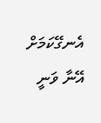އެނގޭކަމަށް އޭނާ ވަނީ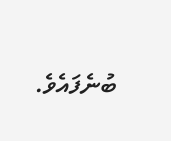ބުނެފައެވެ.